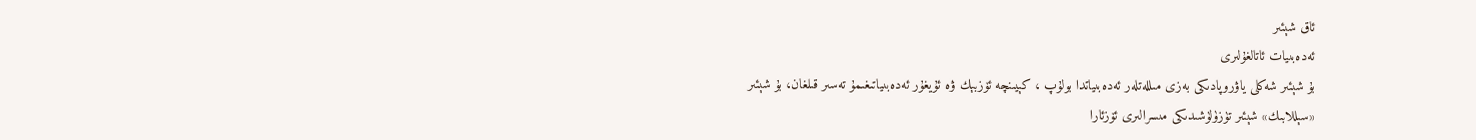ئاق شېئىر
ئەدەبىيات ئاتالغۇلىرى
بۇ شېئىر شەكلى ياۋروپادىكى بەزى مىللەتلەر ئەدەبىياتدا بولۇپ ، كېيىنچە ئۆزبېك ۋە ئۇيغۇر ئەدەبىياتىغىمۇ تەسىر قىلغان، بۇ شېئىر «سېللابىك» شېئىر تۈزۈلۈشىدىكى مىسرالىرى ئۆزئارا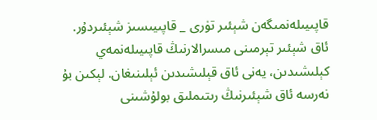قاپىيىلەنمىگەن شېئىر تۈرى _ قاپىيىسىز شېئىردۇر.
ئاق شېئىر تېرمىنى مىسرالارنىڭ قاپىيىلەنمەي كېلىشىدىن، يەنى ئاق قېلىشىدىن ئېلىنىغان. لېكىن بۇ نەرسە ئاق شېئىرنىڭ رىتىملىق بولۇشىنى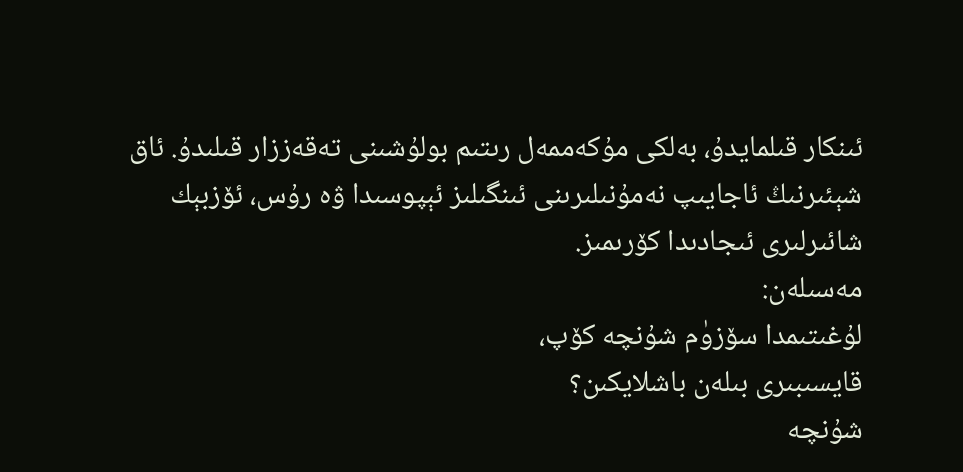ئىنكار قىلمايدۇ، بەلكى مۇكەممەل رىتىم بولۇشىنى تەقەززار قىلىدۇ. ئاق شېئىرنىڭ ئاجايىپ نەمۇنىلىرىنى ئىنگىلىز ئېپوسىدا ۋە رۇس، ئۆزبېك شائىرلىرى ئىجادىدا كۆرىمىز.
مەسىلەن:
لۇغىتىمدا سۆزۈم شۇنچە كۆپ،
قايسىبىرى بىلەن باشلايكىن؟
شۇنچە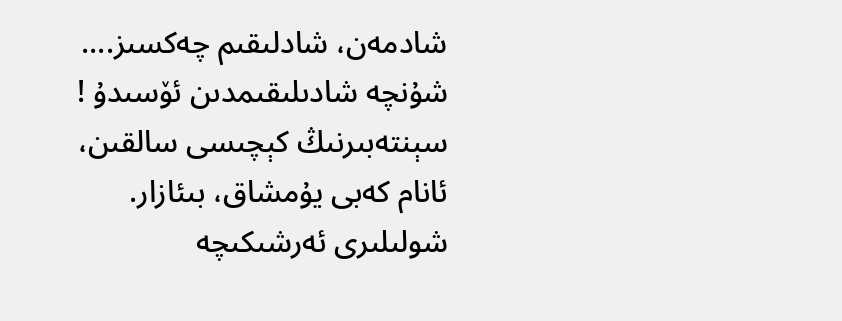شادمەن، شادلىقىم چەكسىز....
شۇنچە شادىلىقىمدىن ئۆسىدۇ !
سېنتەبىرنىڭ كېچىسى سالقىن،
ئانام كەبى يۇمشاق، بىئازار.
شولىلىرى ئەرشىكىچە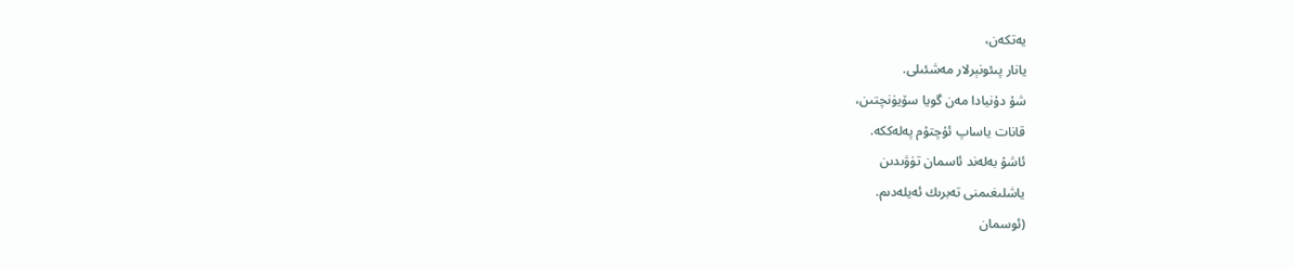يەتكەن،
يانار پىئونېرلار مەشئىلى.
شۇ دۇنيادا مەن گويا سۆيۈنچتىن،
قانات ياساپ ئۇچتۇم پەلەككە.
ئاشۇ بەلەند ئاسمان تۈۋىدىن
ياشلىغىمنى تەبرىك ئەيلەدىم.
(ئوسمان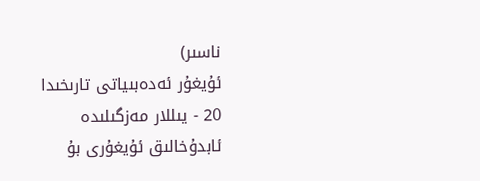ناسىر)
ئۇيغۇر ئەدەبىياتى تارىخىدا 20 - يىللار مەزگىلىدە ئابدۇخالىق ئۇيغۇرى بۇ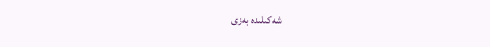شەكىلىدە بەزى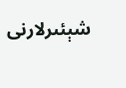شېئىرلارنى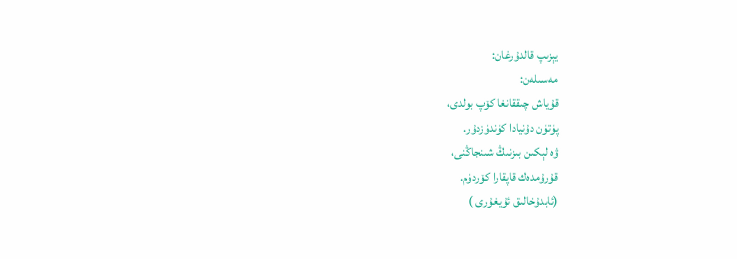يېزىپ قالدۇرغان:
مەسىلەن:
قۇياش چىققانغا كۆپ بولدى،
پۈتۈن دۇنيادا كۈندۈزدۇر.
ۋە لېكىن بىزنىڭ شىنجاڭنى،
قۇرۇمدەك قاپقارا كۆردۈم.
(ئابدۇخالىق ئۇيغۇرى )